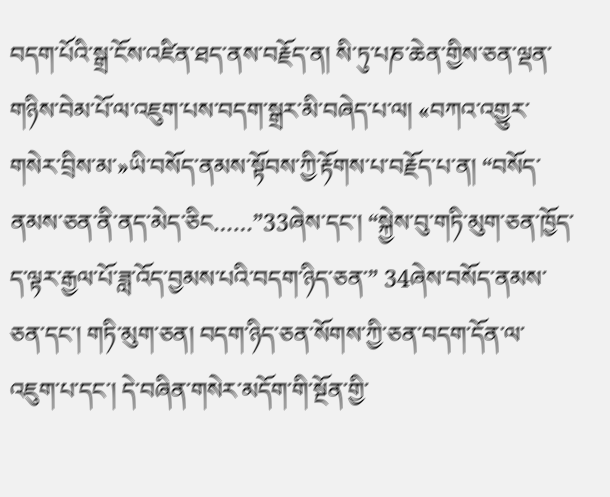བདག་པོའི་སྒྲ་ངོས་འཛིན་ཐད་ནས་བརྗོད་ན། སི་ཏུ་པཎ་ཆེན་གྱིས་ཅན་ལྡན་གཉིས་བེམ་པོ་ལ་འཇུག་པས་བདག་སྒྲར་མི་བཞེད་པ་ལ། «བཀའ་འགྱུར་གསེར་བྲིས་མ་»ཡི་བསོད་ནམས་སྟོབས་ཀྱི་རྟོགས་པ་བརྗོད་པ་ན། “བསོད་ནམས་ཅན་ནི་ནད་མེད་ཅིང……”33ཞེས་དང་། “སྐྱེས་བུ་གཏི་མུག་ཅན་ཁྱོད་ད་ལྟར་རྒྱལ་པོ་ཟླ་འོད་བྱམས་པའི་བདག་ཉིད་ཅན་” 34ཞེས་བསོད་ནམས་ཅན་དང་། གཏི་མུག་ཅན། བདག་ཉིད་ཅན་སོགས་ཀྱི་ཅན་བདག་དོན་ལ་འཇུག་པ་དང་། དེ་བཞིན་གསེར་མདོག་གི་སྔོན་གྱི་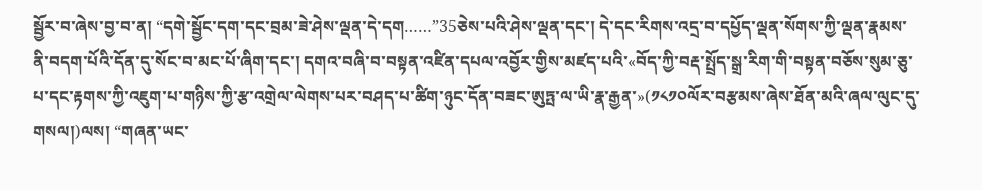སྦྱོར་བ་ཞེས་བྱ་བ་ན། “དགེ་སྦྱོང་དག་དང་བྲམ་ཟེ་ཤེས་ལྡན་དེ་དག……”35ཅེས་པའི་ཤེས་ལྡན་དང་། དེ་དང་རིགས་འདྲ་བ་དཔྱོད་ལྡན་སོགས་ཀྱི་ལྡན་རྣམས་ནི་བདག་པོའི་དོན་དུ་སོང་བ་མང་པོ་ཞིག་དང་། དགའ་བཞི་བ་བསྟན་འཛིན་དཔལ་འབྱོར་གྱིས་མཛད་པའི་«བོད་ཀྱི་བརྡ་སྤྲོད་སྒྲ་རིག་གི་བསྟན་བཅོས་སུམ་ཅུ་པ་དང་རྟགས་ཀྱི་འཇུག་པ་གཉིས་ཀྱི་རྩ་འགྲེལ་ལེགས་པར་བཤད་པ་ཚིག་ཉུང་དོན་བཟང་ཨུཏྤ་ལ་ཡི་རྣ་རྒྱན་»(༡༨༡༠ལོར་བརྩམས་ཞེས་ཐོན་མའི་ཞལ་ལུང་དུ་གསལ།)ལས། “གཞན་ཡང་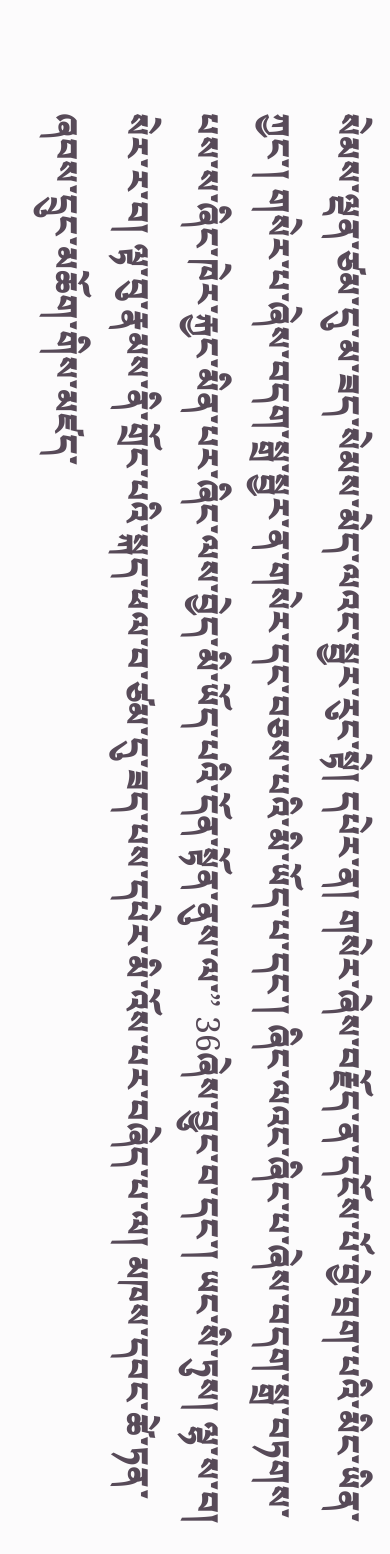སེམས་ལྡན་ཙམ་དུ་མ་ཟད་སེམས་མེད་ལའང་སྦྱར་རུང་སྟེ། དཔེར་ན། གསེར་ཞེས་བརྗོད་ན་དངོས་པོ་བྱེ་བྲག་པའི་མིང་ཡིན་ཀྱང་། གསེར་པ་ཞེས་བདག་སྒྲ་སྦྱར་ན་གསེར་དང་བཅས་པའི་མི་ཡོད་པ་དང་། ཞིང་ལའང་ཞིང་པ་ཞེས་བདག་སྒྲ་བཏགས་པས་ས་ཞིང་ཁེར་རྐྱང་མིན་པར་ཞིང་ལས་བྱེད་མི་ཡོད་པའི་དོན་སྟོན་ནུས་ལ་” 36ཞེས་བྱུང་བ་དང་། ཡང་སི་ཏུས། ལྷ་ས་བ། སེར་ར་བ། ལྟ་བུ་རྣམས་ནི་གྲོང་པའི་སྐད་ཕལ་བ་ཙམ་དུ་ཟད་པས་དཔེར་མི་འོས་པར་བཞེད་པ་ལ། མཁས་དབང་ཚེ་ཏན་ཞབས་དྲུང་མཆོག་གིས་མཛད་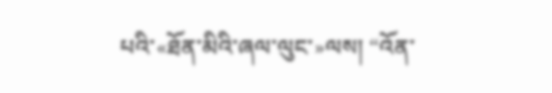པའི་«ཐོན་མིའི་ཞལ་ལུང་»ལས། “འོན་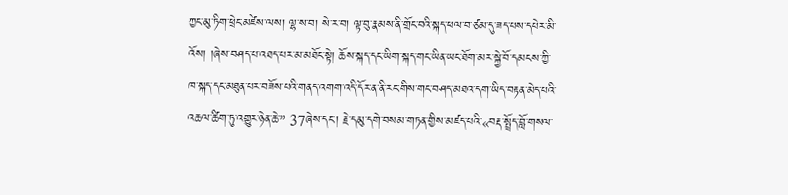ཀྱང་མུ་ཏིག་ཕྲེང་མཛེས་ལས། ལྷ་ས་བ། སེ་ར་བ། ལྟ་བུ་རྣམས་ནི་གྲོང་བའི་སྐད་ཕལ་བ་ཙམ་དུ་ཟད་པས་དཔེར་མི་འོས། །ཞེས་བཤད་པ་འཐད་པར་མ་མཐོང་སྟེ། ཆོས་སྐད་དང་ཡིག་སྐད་གང་ཡིན་ཡང་ཐོག་མར་སྐྱེ་བོ་དམངས་ཀྱི་ཁ་སྐད་དང་མཐུན་པར་བཟོས་པའི་གནད་འགག་འདི་དོར་ན་ནི་རང་གིས་གང་བཤད་མཐའ་དག་ཡིད་བརྟན་མེད་པའི་འཆལ་ཚིག་ཏུ་འགྱུར་ཉེན་ཆེ་” 37ཞེས་དང་། རྗེ་དམུ་དགེ་བསམ་གཏན་གྱིས་མཛད་པའི་«བརྡ་སྤྲོད་བློ་གསལ་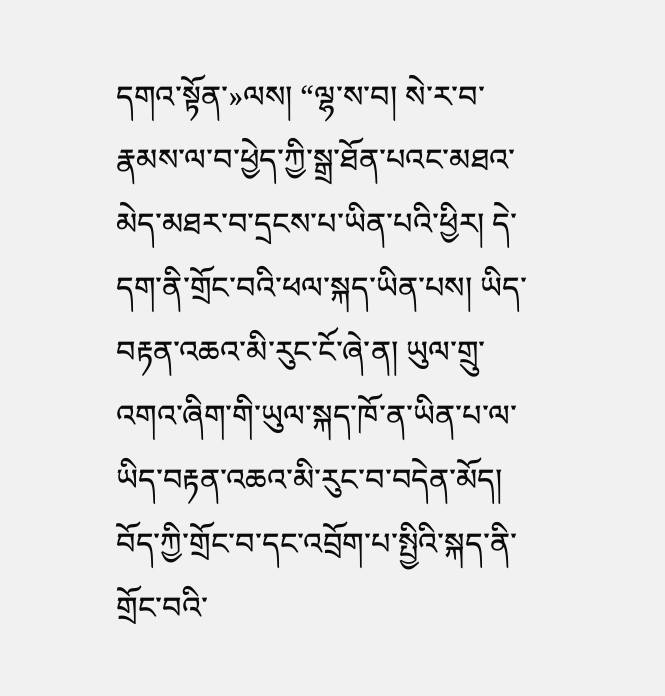དགའ་སྟོན་»ལས། “ལྷ་ས་བ། སེ་ར་བ་རྣམས་ལ་བ་ཕྱེད་ཀྱི་སྒྲ་ཐོན་པའང་མཐའ་མེད་མཐར་བ་དྲངས་པ་ཡིན་པའི་ཕྱིར། དེ་དག་ནི་གྲོང་བའི་ཕལ་སྐད་ཡིན་པས། ཡིད་བརྟན་འཆའ་མི་རུང་ངོ་ཞེ་ན། ཡུལ་གྲུ་འགའ་ཞིག་གི་ཡུལ་སྐད་ཁོ་ན་ཡིན་པ་ལ་ཡིད་བརྟན་འཆའ་མི་རུང་བ་བདེན་མོད། བོད་ཀྱི་གྲོང་བ་དང་འབྲོག་པ་སྤྱིའི་སྐད་ནི་གྲོང་བའི་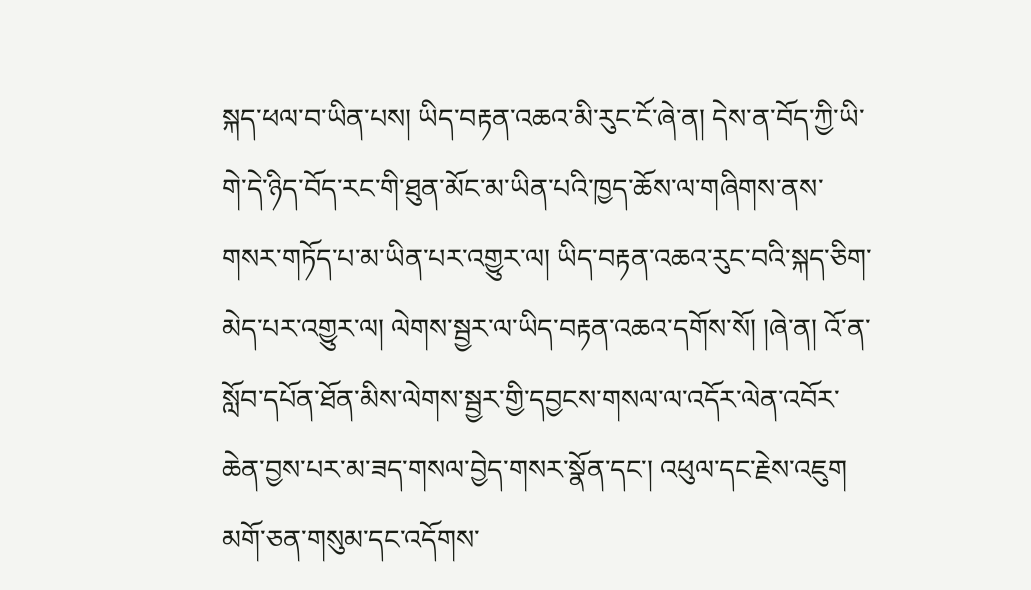སྐད་ཕལ་བ་ཡིན་པས། ཡིད་བརྟན་འཆའ་མི་རུང་ངོ་ཞེ་ན། དེས་ན་བོད་ཀྱི་ཡི་གེ་དེ་ཉིད་བོད་རང་གི་ཐུན་མོང་མ་ཡིན་པའི་ཁྱད་ཆོས་ལ་གཞིགས་ནས་གསར་གཏོད་པ་མ་ཡིན་པར་འགྱུར་ལ། ཡིད་བརྟན་འཆའ་རུང་བའི་སྐད་ཅིག་མེད་པར་འགྱུར་ལ། ལེགས་སྦྱར་ལ་ཡིད་བརྟན་འཆའ་དགོས་སོ། །ཞེ་ན། འོ་ན་སློབ་དཔོན་ཐོན་མིས་ལེགས་སྦྱར་གྱི་དབྱངས་གསལ་ལ་འདོར་ལེན་འབོར་ཆེན་བྱས་པར་མ་ཟད་གསལ་བྱེད་གསར་སྣོན་དང་། འཕུལ་དང་རྗེས་འཇུག མགོ་ཅན་གསུམ་དང་འདོགས་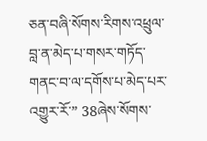ཅན་བཞི་སོགས་རིགས་འཕྲུལ་བླ་ན་མེད་པ་གསར་གཏོད་གནང་བ་ལ་དགོས་པ་མེད་པར་འགྱུར་རོ་” 38ཞེས་སོགས་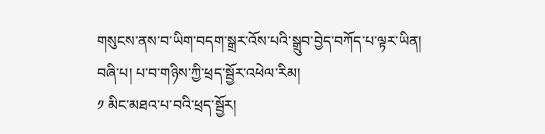གསུངས་ནས་བ་ཡིག་བདག་སྒྲར་འོས་པའི་སྒྲུབ་བྱེད་བཀོད་པ་ལྟར་ཡིན།
བཞི་པ། པ་བ་གཉིས་ཀྱི་ཕྲད་སྦྱོར་འཕེལ་རིམ།
༡ མིང་མཐའ་པ་བའི་ཕྲད་སྦྱོར།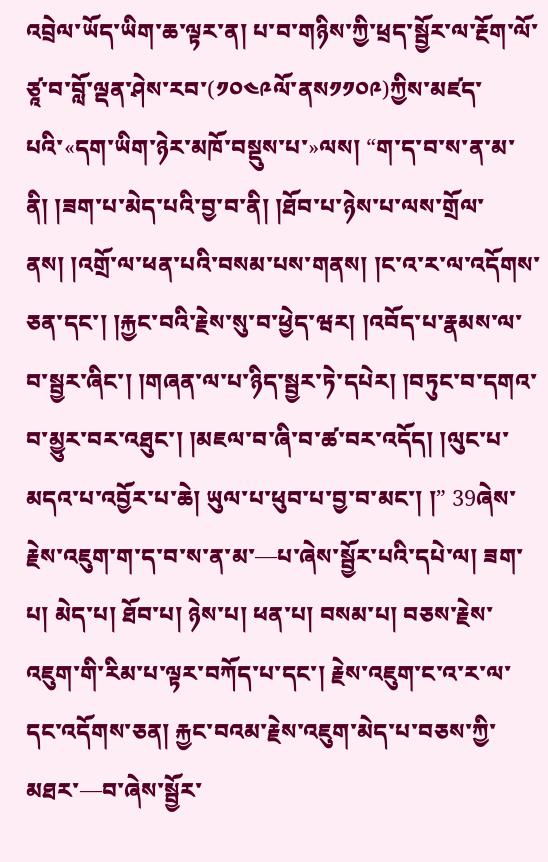འབྲེལ་ཡོད་ཡིག་ཆ་ལྟར་ན། པ་བ་གཉིས་ཀྱི་ཕྲད་སྦྱོར་ལ་རྔོག་ལོ་ཙཱ་བ་བློ་ལྡན་ཤེས་རབ་(༡༠༤༩ལོ་ནས༡༡༠༩)ཀྱིས་མཛད་པའི་«དག་ཡིག་ཉེར་མཁོ་བསྡུས་པ་»ལས། “ག་ད་བ་ས་ན་མ་ནི། །ཟག་པ་མེད་པའི་བྱ་བ་ནི། །ཐོབ་པ་ཉེས་པ་ལས་གྲོལ་ནས། །འགྲོ་ལ་ཕན་པའི་བསམ་པས་གནས། །ང་འ་ར་ལ་འདོགས་ཅན་དང་། །རྐྱང་བའི་རྗེས་སུ་བ་ཕྱེད་ཝར། །འབོད་པ་རྣམས་ལ་བ་སྦྱར་ཞིང་། །གཞན་ལ་པ་ཉིད་སྦྱར་ཏེ་དཔེར། །བཏུང་བ་དགའ་བ་མྱུར་བར་འཐུང་། །མཇལ་བ་ཞི་བ་ཚ་བར་འདོད། །ལུང་པ་མདའ་པ་འབྱོར་པ་ཆེ། ཡུལ་པ་ཕུབ་པ་བྱ་བ་མང་། །” 39ཞེས་རྗེས་འཇུག་ག་ད་བ་ས་ན་མ་—པ་ཞེས་སྦྱོར་པའི་དཔེ་ལ། ཟག་པ། མེད་པ། ཐོབ་པ། ཉེས་པ། ཕན་པ། བསམ་པ། བཅས་རྗེས་འཇུག་གི་རིམ་པ་ལྟར་བཀོད་པ་དང་། རྗེས་འཇུག་ང་འ་ར་ལ་དང་འདོགས་ཅན། རྐྱང་བའམ་རྗེས་འཇུག་མེད་པ་བཅས་ཀྱི་མཐར་—བ་ཞེས་སྦྱོར་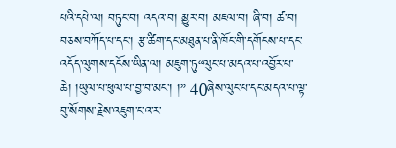པའི་དཔེ་ལ། བཏུང་བ། འདའ་བ། མྱུར་བ། མཇལ་བ། ཞི་བ། ཚ་བ། བཅས་བཀོད་པ་དང་། རྩ་ཚིག་དང་མཐུན་པ་ནི་ཁོང་གི་དགོངས་པ་དང་འདོད་ལུགས་དངོས་ཡིན་ལ། མཇུག་ཏུ“ལུང་པ་མདའ་པ་འབྱོར་པ་ཆེ། །ཡུལ་པ་ཕུལ་པ་བྱ་བ་མང་། །” 40ཞེས་ལུང་པ་དང་མདའ་པ་ལྟ་བུ་སོགས་རྗེས་འཇུག་ང་འ་ར་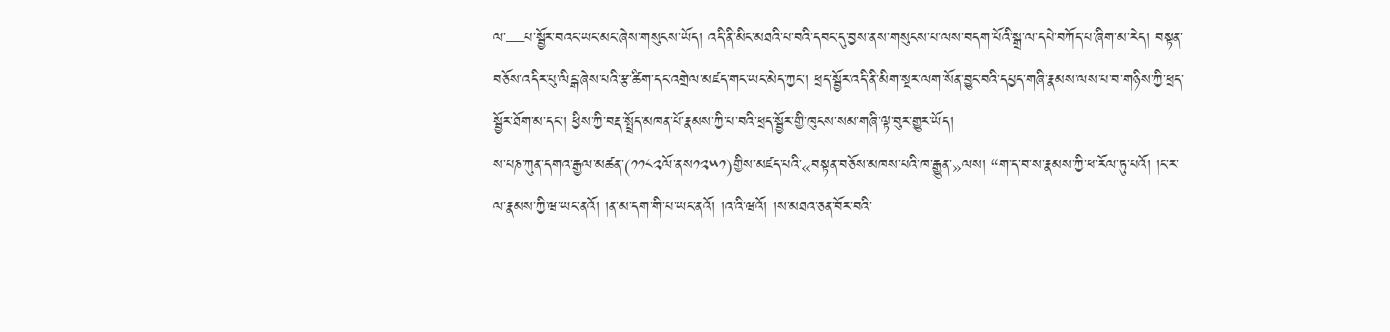ལ་—པ་སྦྱོར་བའང་ཡང་མང་ཞེས་གསུངས་ཡོད། འདི་ནི་མིང་མཐའི་པ་བའི་དབང་དུ་བྱས་ནས་གསུངས་པ་ལས་བདག་པོའི་སྒྲ་ལ་དཔེ་བཀོད་པ་ཞིག་མ་རེད། བསྟན་བཅོས་འདིར་པུ་ལིངྒ་ཞེས་པའི་རྩ་ཚིག་དང་འགྲེལ་མཛད་གང་ཡང་མེད་ཀྱང་། ཕྲད་སྦྱོར་འདི་ནི་མིག་སྔར་ལག་སོན་བྱུང་བའི་དཔྱད་གཞི་རྣམས་ལས་པ་བ་གཉིས་ཀྱི་ཕྲད་སྦྱོར་ཐོག་མ་དང་། ཕྱིས་ཀྱི་བརྡ་སྤྲོད་མཁན་པོ་རྣམས་ཀྱི་པ་བའི་ཕྲད་སྦྱོར་གྱི་ཁུངས་སམ་གཞི་ལྟ་བུར་གྱུར་ཡོད།
ས་པཎ་ཀུན་དགའ་རྒྱལ་མཚན་(༡༡༨༢ལོ་ནས༡༢༥༡)གྱིས་མཛད་པའི་«བསྟན་བཅོས་མཁས་པའི་ཁ་རྒྱུན་»ལས། “ག་ད་བ་ས་རྣམས་ཀྱི་ཕ་རོལ་ཏུ་པའོ། །ང་ར་ལ་རྣམས་ཀྱི་ཝ་ཡང་ནའོ། །ན་མ་དག་གི་པ་ཡང་ནའོ། །འ་འི་ཝའོ། །ས་མཐའ་ཅན་བོར་བའི་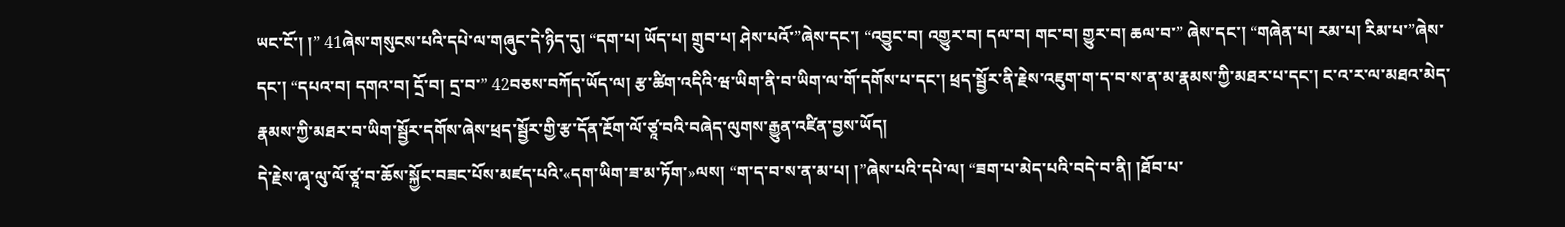ཡང་ངོ་། །” 41ཞེས་གསུངས་པའི་དཔེ་ལ་གཞུང་དེ་ཉིད་དུ། “དག་པ། ཡོད་པ། གྲུབ་པ། ཤེས་པའོ་”ཞེས་དང་། “འབྱུང་བ། འགྱུར་བ། དལ་བ། གང་བ། གྱུར་བ། ཆལ་བ་” ཞེས་དང་། “གཞེན་པ། རམ་པ། རིམ་པ་”ཞེས་དང་། “དཔའ་བ། དགའ་བ། དྲོ་བ། དྲ་བ་” 42བཅས་བཀོད་ཡོད་ལ། རྩ་ཚིག་འདིའི་ཝ་ཡིག་ནི་བ་ཡིག་ལ་གོ་དགོས་པ་དང་། ཕྲད་སྦྱོར་ནི་རྗེས་འཇུག་ག་ད་བ་ས་ན་མ་རྣམས་ཀྱི་མཐར་པ་དང་། ང་འ་ར་ལ་མཐའ་མེད་རྣམས་ཀྱི་མཐར་བ་ཡིག་སྦྱོར་དགོས་ཞེས་ཕྲད་སྦྱོར་གྱི་རྩ་དོན་རྔོག་ལོ་ཙཱ་བའི་བཞེད་ལུགས་རྒྱུན་འཛིན་བྱས་ཡོད།
དེ་རྗེས་ཞྭ་ལུ་ལོ་ཙཱ་བ་ཆོས་སྐྱོང་བཟང་པོས་མཛད་པའི་«དག་ཡིག་ཟ་མ་ཏོག་»ལས། “ག་ད་བ་ས་ན་མ་པ། །”ཞེས་པའི་དཔེ་ལ། “ཟག་པ་མེད་པའི་བདེ་བ་ནི། །ཐོབ་པ་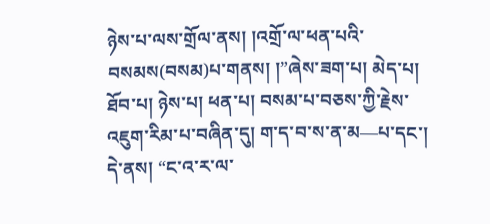ཉེས་པ་ལས་གྲོལ་ནས། །འགྲོ་ལ་ཕན་པའི་བསམས(བསམ)པ་གནས། །”ཞེས་ཟག་པ། མེད་པ། ཐོབ་པ། ཉེས་པ། ཕན་པ། བསམ་པ་བཅས་ཀྱི་རྗེས་འཇུག་རིམ་པ་བཞིན་དུ། ག་ད་བ་ས་ན་མ—པ་དང་། དེ་ནས། “ང་འ་ར་ལ་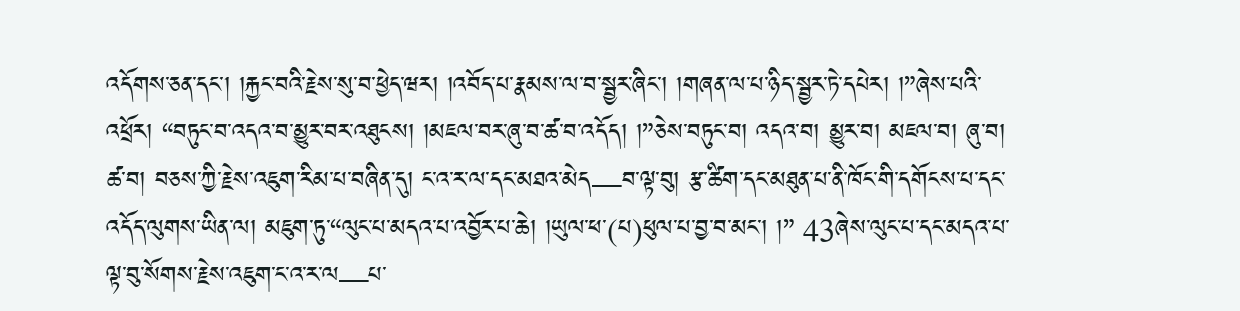འདོགས་ཅན་དང་། །རྐྱང་བའི་རྗེས་སུ་བ་ཕྱེད་ཝར། །འབོད་པ་རྣམས་ལ་བ་སྦྱར་ཞིང་། །གཞན་ལ་པ་ཉིད་སྦྱར་ཏེ་དཔེར། །”ཞེས་པའི་འཕྲོར། “བཏུང་བ་འདའ་བ་མྱུར་བར་འཐུངས། །མཇལ་བར་ཞུ་བ་ཚ་བ་འདོད། །”ཅེས་བཏུང་བ། འདའ་བ། མྱུར་བ། མཇལ་བ། ཞུ་བ། ཚ་བ། བཅས་ཀྱི་རྗེས་འཇུག་རིམ་པ་བཞིན་དུ། ང་འ་ར་ལ་དང་མཐའ་མེད—བ་ལྟ་བུ། རྩ་ཚིག་དང་མཐུན་པ་ནི་ཁོང་གི་དགོངས་པ་དང་འདོད་ལུགས་ཡིན་ལ། མཇུག་ཏུ་“ལུང་པ་མདའ་པ་འབྱོར་པ་ཆེ། །ཡུལ་ཕ་(པ)ཕུལ་པ་བྱ་བ་མང་། །” 43ཞེས་ལུང་པ་དང་མདའ་པ་ལྟ་བུ་སོགས་རྗེས་འཇུག་ང་འ་ར་ལ—པ་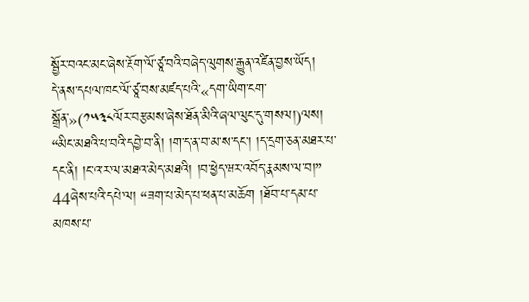སྦྱོར་བའང་མང་ཞེས་རྔོག་ལོ་ཙཱ་བའི་བཞེད་ལུགས་རྒྱུན་འཛིན་བྱས་ཡོད།
དེ་ནས་དཔལ་ཁང་ལོ་ཙཱ་བས་མཛད་པའི་«དག་ཡིག་ངག་སྒྲོན་»(༡༥༣༨ལོར་བརྩམས་ཞེས་ཐོན་མིའི་ཞལ་ལུང་དུ་གསལ།)ལས། “མིང་མཐའི་པ་བའི་དབྱེ་བ་ནི། །ག་ད་ན་བ་མ་ས་དང་། །ད་དྲག་ཅན་མཐར་པ་དང་ནི། །ང་འ་ར་ལ་མཐའ་མེད་མཐའི། །བ་ཕྱེད་ཝར་འབོད་རྣམས་ལ་བ།” 44ཞེས་པའི་དཔེ་ལ། “ཟག་པ་མེད་པ་ཕན་པ་མཆོག །ཐོབ་པ་དམ་པ་མཁས་པ་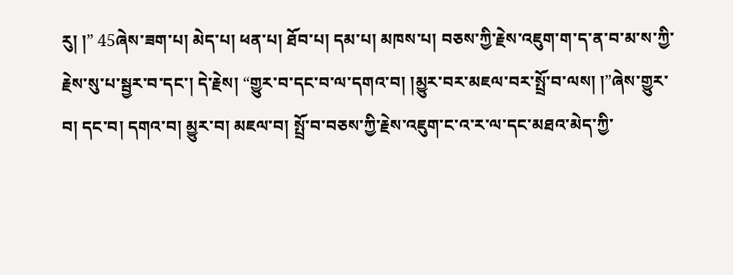རུ། །” 45ཞེས་ཟག་པ། མེད་པ། ཕན་པ། ཐོབ་པ། དམ་པ། མཁས་པ། བཅས་ཀྱི་རྗེས་འཇུག་ག་ད་ན་བ་མ་ས་ཀྱི་རྗེས་སུ་པ་སྦྱར་བ་དང་། དེ་རྗེས། “གྱུར་བ་དང་བ་ལ་དགའ་བ། །མྱུར་བར་མཇལ་བར་སྤྲོ་བ་ལས། །”ཞེས་གྱུར་བ། དང་བ། དགའ་བ། མྱུར་བ། མཇལ་བ། སྤྲོ་བ་བཅས་ཀྱི་རྗེས་འཇུག་ང་འ་ར་ལ་དང་མཐའ་མེད་ཀྱི་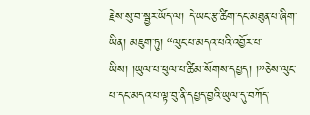རྗེས་སུ་བ་སྦྱར་ཡོད་ལ། དེ་ཡང་རྩ་ཚིག་དང་མཐུན་པ་ཞིག་ཡིན། མཇུག་ཏུ། “ལུང་པ་མདའ་པའི་འབྱོར་པ་ཡིས། །ཡུལ་པ་ཕུལ་པ་ཚིམ་སོགས་དཔྱད། །”ཅེས་ལུང་པ་དང་མདའ་པ་ལྟ་བུ་ནི་དཔྱད་བྱའི་ཡུལ་དུ་བཀོད་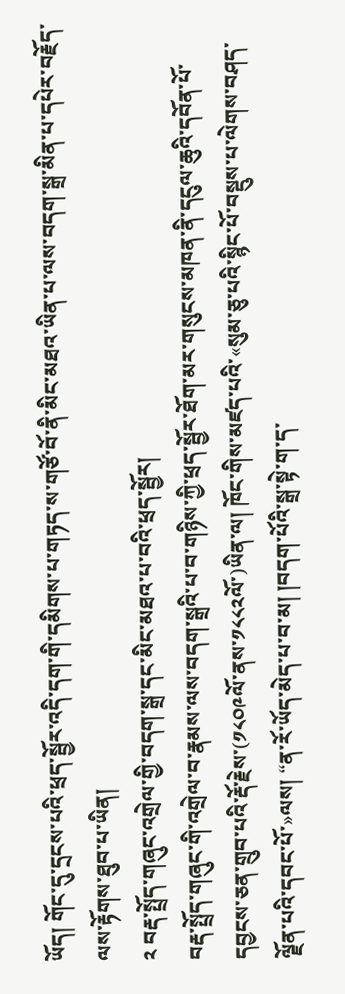ཡོད། གོང་དུ་དྲངས་པའི་ཕྲད་སྦྱོར་འདི་དག་གི་དམིགས་པ་གཏད་ས་གཙོ་བོ་ནི་མིང་མཐའ་ཡིན་པ་ལས་བདག་སྒྲ་མིན་པ་དཔེར་བརྗོད་ལས་རྟོགས་ཐུབ་པ་ཡིན།
༢ བརྡ་སྤྲོད་གཞུང་འགྲེལ་གྱི་བདག་སྒྲ་དང་མིང་མཐའ་པ་བའི་ཕྲད་སྦྱོར།
བརྡ་སྤྲོད་གཞུང་གི་འགྲེལ་བ་རྣམས་ལས་བདག་སྒྲའི་པ་བ་གཉིས་ཀྱི་ཕྲད་སྦྱོར་ཐོག་མར་གསུངས་མཁན་ནི་དངུལ་ཆུའི་དབོན་པོ་དབྱངས་ཅན་གྲུབ་པའི་རྡོ་རྗེས་(༡༨༠༩ལོ་ནས་༡༨༨༢ལོ་)ཡིན་ལ། ཁོང་གིས་མཛད་པའི་«སུམ་ཅུ་པའི་སྙིང་པོ་བསྡུས་པ་ལེགས་བཤད་ལྗོན་པའི་དབང་པོ་»ལས། “ན་རོ་ཡོད་མེད་པ་བ་མ། །བདག་པོའི་སྒྲ་སྟེ་ག་ད་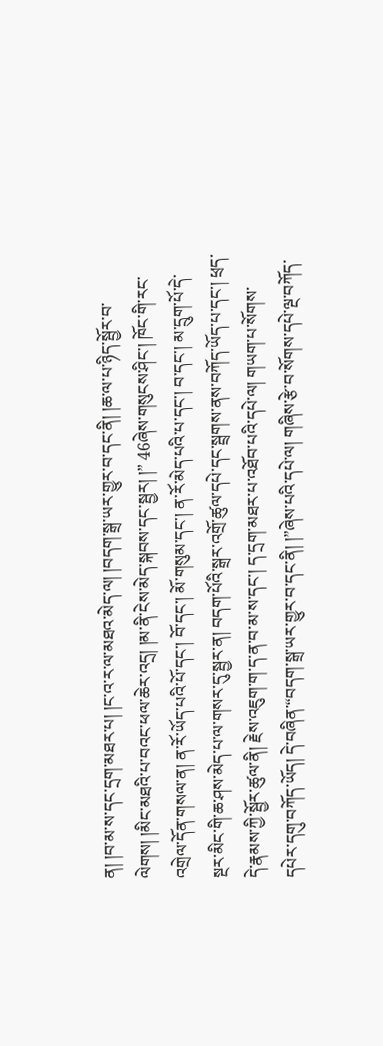ན། །བ་མ་ས་དང་དྲག་མཐར་པ། །ང་འ་ར་ལ་མཐའ་མེད་ལ། །བདག་སྒྲ་ཡར་གྱུར་བ་དང་ནི། །ཆ་ལ་པ་ཉིད་སྦྱོར་བ་ལེགས། །མིང་མཐའི་པ་བའང་ཕལ་ཆེར་འདྲ། །མ་ནི་ངེས་མེད་སྐབས་དང་སྦྱར། །” 46ཞེས་གསུངས་ཤིང་། ཁོང་གི་རང་འགྲེལ་དོན་གསལ་ན། ན་རོ་ཡོད་པའི་པོ་དང་། བོ་དང་། མོ་གསུམ་དང་། ན་རོ་མེད་པའི་པ་དང་། བ་དང་། མ་དྲུག་པོ་དེ་སྔར་མིང་གི་ཆ་ཤས་མེད་པ་ལ་གསར་དུ་སྦྱར་ན། བདག་པོའི་སྒྲར་འགྲོ་ཚུལ་དཔེ་དང་སྦྲགས་ནས་བཀོད་ཡོད་པ་དང་། ཕྲད་དེ་རྣམས་ཀྱི་སྦྱོར་ཚུལ་ནི། རྗེས་འཇུག་ག་ད་ན་བ་མ་ས་དང་། ད་དྲག་མཐར་པ་འཐོབ་པའི་དཔེ་ལ། གཡག་པ་སོགས་དཔེར་དགུ་བཀོད་ཡོད། དེ་བཞིན་“བདག་སྒྲ་ཡར་གྱུར་བ་དང་ནི། །”ཞེས་པའི་དཔེ་ལ། གཞིས་རྩེ་བ་སོགས་དཔེ་ལྔ་བཀོད་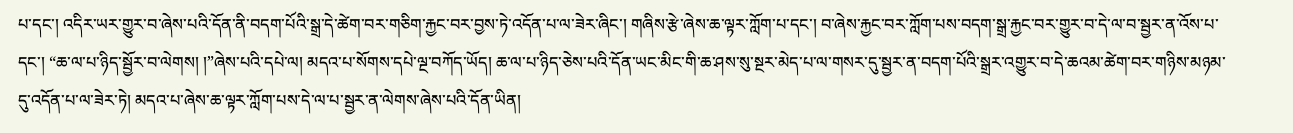པ་དང་། འདིར་ཡར་གྱུར་བ་ཞེས་པའི་དོན་ནི་བདག་པོའི་སྒྲ་དེ་ཚེག་བར་གཅིག་རྐྱང་བར་བྱས་ཏེ་འདོན་པ་ལ་ཟེར་ཞིང་། གཞིས་རྩེ་ཞེས་ཆ་ལྟར་ཀློག་པ་དང་། བ་ཞེས་རྐྱང་བར་ཀློག་པས་བདག་སྒྲ་རྐྱང་བར་གྱུར་བ་དེ་ལ་བ་སྦྱར་ན་འོས་པ་དང་། “ཆ་ལ་པ་ཉིད་སྦྱོར་བ་ལེགས། །”ཞེས་པའི་དཔེ་ལ། མདའ་པ་སོགས་དཔེ་ལྔ་བཀོད་ཡོད། ཆ་ལ་པ་ཉིད་ཅེས་པའི་དོན་ཡང་མིང་གི་ཆ་ཤས་སུ་སྔར་མེད་པ་ལ་གསར་དུ་སྦྱར་ན་བདག་པོའི་སྒྲར་འགྱུར་བ་དེ་ཆའམ་ཚེག་བར་གཉིས་མཉམ་དུ་འདོན་པ་ལ་ཟེར་ཏེ། མདའ་པ་ཞེས་ཆ་ལྟར་ཀློག་པས་དེ་ལ་པ་སྦྱར་ན་ལེགས་ཞེས་པའི་དོན་ཡིན།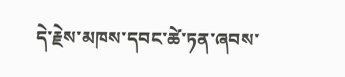དེ་རྗེས་མཁས་དབང་ཚེ་ཏན་ཞབས་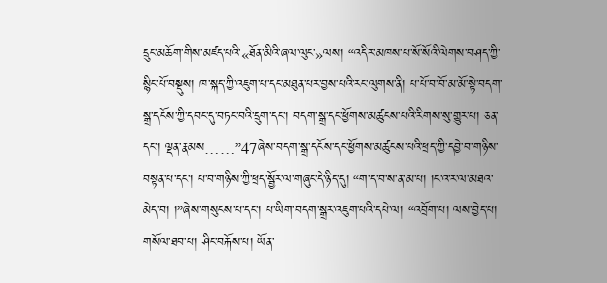དྲུང་མཆོག་གིས་མཛད་པའི་«ཐོན་མིའི་ཞལ་ལུང་»ལས། “འདིར་མཁས་པ་སོ་སོའི་ལེགས་བཤད་ཀྱི་སྙིང་པོ་བསྡུས། ཁ་སྐད་ཀྱི་འཇུག་པ་དང་མཐུན་པར་བྱས་པའི་རང་ལུགས་ནི། པ་པོ་བ་བོ་མ་མོ་སྟེ་བདག་སྒྲ་དངོས་ཀྱི་དབང་དུ་བཏང་བའི་དྲུག་དང་། བདག་སྒྲ་དང་ཕྱོགས་མཚུངས་པའི་རིགས་སུ་གྱུར་པ། ཅན་དང་། ལྡན་རྣམས……”47ཞེས་བདག་སྒྲ་དངོས་དང་ཕྱོགས་མཚུངས་པའི་ཕྲད་ཀྱི་དབྱེ་བ་གཉིས་བསྟན་པ་དང་། པ་བ་གཉིས་ཀྱི་ཕྲད་སྦྱོར་ལ་གཞུང་དེ་ཉིད་དུ། “ག་ད་བ་ས་ན་མ་པ། །ང་འ་ར་ལ་མཐའ་མེད་བ། །”ཞེས་གསུངས་པ་དང་། པ་ཡིག་བདག་སྒྲར་འཇུག་པའི་དཔེ་ལ། “འབྲོག་པ། ལས་བྱེད་པ། གསོལ་ཐབ་པ། ཤིང་བརྐོས་པ། ཡོན་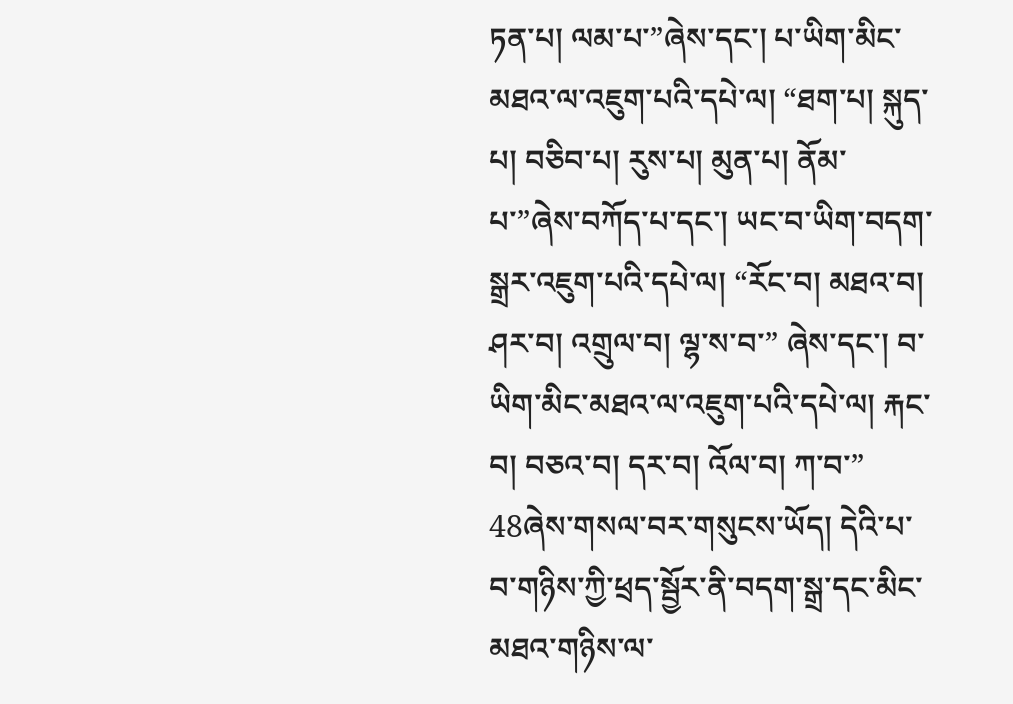ཏན་པ། ལམ་པ་”ཞེས་དང་། པ་ཡིག་མིང་མཐའ་ལ་འཇུག་པའི་དཔེ་ལ། “ཐག་པ། སྐུད་པ། བཅིབ་པ། རུས་པ། མུན་པ། ནོམ་པ་”ཞེས་བཀོད་པ་དང་། ཡང་བ་ཡིག་བདག་སྒྲར་འཇུག་པའི་དཔེ་ལ། “རོང་བ། མཐའ་བ། ཤར་བ། འགྲུལ་བ། ལྷ་ས་བ་” ཞེས་དང་། བ་ཡིག་མིང་མཐའ་ལ་འཇུག་པའི་དཔེ་ལ། རྐང་བ། བཅའ་བ། དར་བ། འོལ་བ། ཀ་བ་” 48ཞེས་གསལ་བར་གསུངས་ཡོད། དེའི་པ་བ་གཉིས་ཀྱི་ཕྲད་སྦྱོར་ནི་བདག་སྒྲ་དང་མིང་མཐའ་གཉིས་ལ་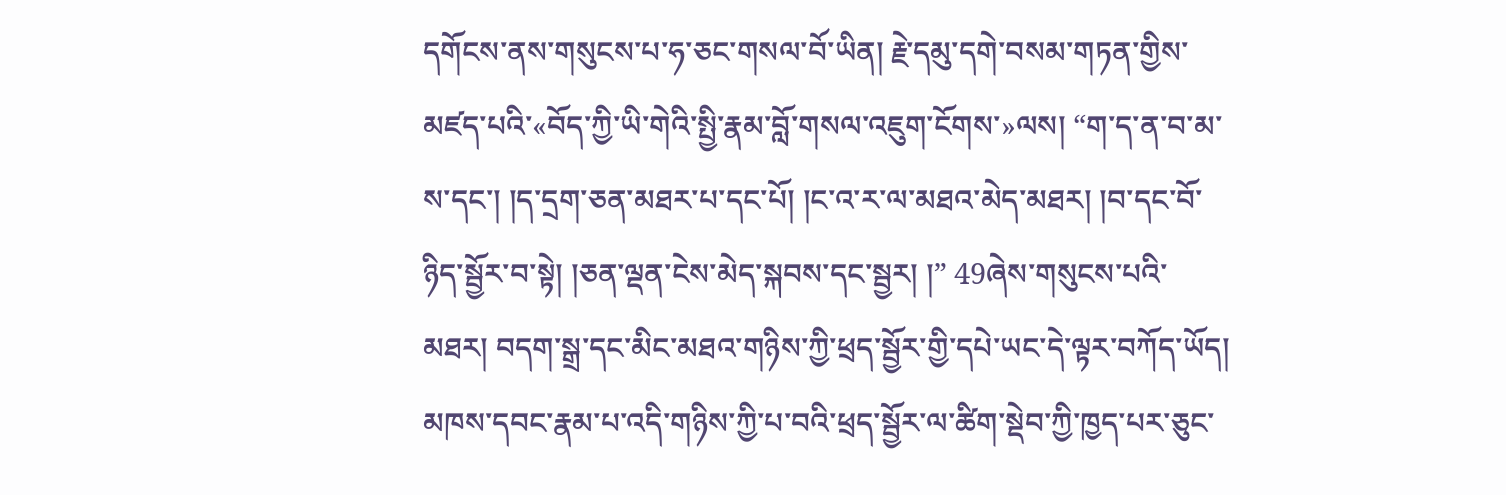དགོངས་ནས་གསུངས་པ་ཧ་ཅང་གསལ་བོ་ཡིན། རྗེ་དམུ་དགེ་བསམ་གཏན་གྱིས་མཛད་པའི་«བོད་ཀྱི་ཡི་གེའི་སྤྱི་རྣམ་བློ་གསལ་འཇུག་ངོགས་»ལས། “ག་ད་ན་བ་མ་ས་དང་། །ད་དྲག་ཅན་མཐར་པ་དང་པོ། །ང་འ་ར་ལ་མཐའ་མེད་མཐར། །བ་དང་བོ་ཉིད་སྦྱོར་བ་སྟེ། །ཅན་ལྡན་ངེས་མེད་སྐབས་དང་སྦྱར། །” 49ཞེས་གསུངས་པའི་མཐར། བདག་སྒྲ་དང་མིང་མཐའ་གཉིས་ཀྱི་ཕྲད་སྦྱོར་གྱི་དཔེ་ཡང་དེ་ལྟར་བཀོད་ཡོད། མཁས་དབང་རྣམ་པ་འདི་གཉིས་ཀྱི་པ་བའི་ཕྲད་སྦྱོར་ལ་ཚིག་སྡེབ་ཀྱི་ཁྱད་པར་ཅུང་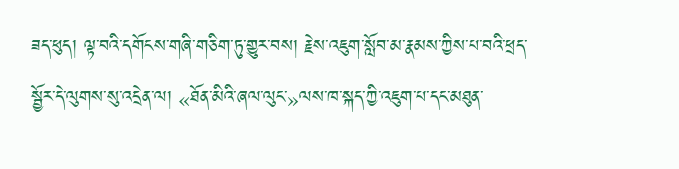ཟད་ཕུད། ལྟ་བའི་དགོངས་གཞི་གཅིག་ཏུ་གྱུར་བས། རྗེས་འཇུག་སློབ་མ་རྣམས་ཀྱིས་པ་བའི་ཕྲད་སྦྱོར་དེ་ལུགས་སུ་འདྲེན་ལ། «ཐོན་མིའི་ཞལ་ལུང་»ལས་ཁ་སྐད་ཀྱི་འཇུག་པ་དང་མཐུན་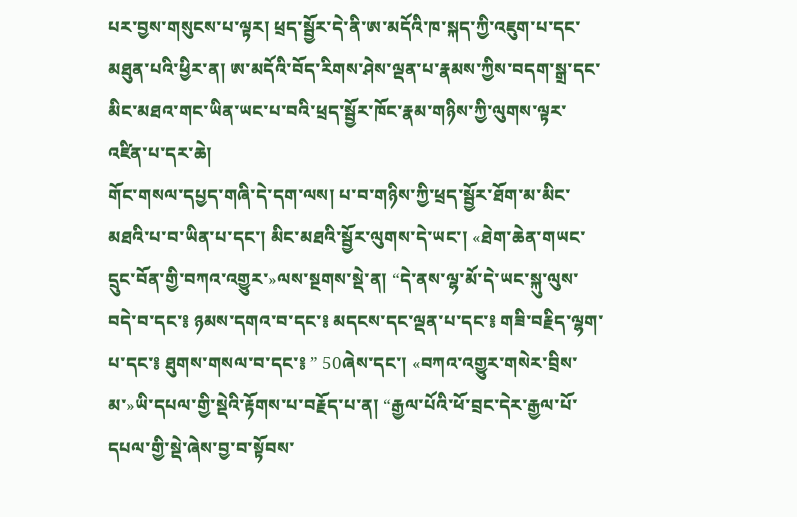པར་བྱས་གསུངས་པ་ལྟར། ཕྲད་སྦྱོར་དེ་ནི་ཨ་མདོའི་ཁ་སྐད་ཀྱི་འཇུག་པ་དང་མཐུན་པའི་ཕྱིར་ན། ཨ་མདོའི་བོད་རིགས་ཤེས་ལྡན་པ་རྣམས་ཀྱིས་བདག་སྒྲ་དང་མིང་མཐའ་གང་ཡིན་ཡང་པ་བའི་ཕྲད་སྦྱོར་ཁོང་རྣམ་གཉིས་ཀྱི་ལུགས་ལྟར་འཛིན་པ་དར་ཆེ།
གོང་གསལ་དཔྱད་གཞི་དེ་དག་ལས། པ་བ་གཉིས་ཀྱི་ཕྲད་སྦྱོར་ཐོག་མ་མིང་མཐའི་པ་བ་ཡིན་པ་དང་། མིང་མཐའི་སྦྱོར་ལུགས་དེ་ཡང་། «ཐེག་ཆེན་གཡང་དྲུང་བོན་གྱི་བཀའ་འགྱུར་»ལས་སྔགས་སྡེ་ན། “དེ་ནས་ལྷ་མོ་དེ་ཡང་སྐུ་ལུས་བདེ་བ་དང་༔ ཉམས་དགའ་བ་དང་༔ མདངས་དང་ལྡན་པ་དང་༔ གཟི་བརྗིད་ལྷག་པ་དང་༔ ཐུགས་གསལ་བ་དང་༔ ” 50ཞེས་དང་། «བཀའ་འགྱུར་གསེར་བྲིས་མ་»ཡི་དཔལ་གྱི་སྡེའི་རྟོགས་པ་བརྗོད་པ་ན། “རྒྱལ་པོའི་ཕོ་བྲང་དེར་རྒྱལ་པོ་དཔལ་གྱི་སྡེ་ཞེས་བྱ་བ་སྟོབས་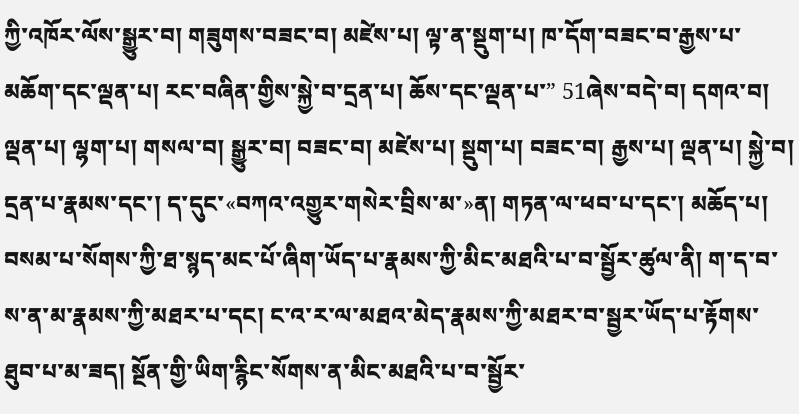ཀྱི་འཁོར་ལོས་སྒྱུར་བ། གཟུགས་བཟང་བ། མཛེས་པ། ལྟ་ན་སྡུག་པ། ཁ་དོག་བཟང་བ་རྒྱས་པ་མཆོག་དང་ལྡན་པ། རང་བཞིན་གྱིས་སྐྱེ་བ་དྲན་པ། ཆོས་དང་ལྡན་པ་” 51ཞེས་བདེ་བ། དགའ་བ། ལྡན་པ། ལྷག་པ། གསལ་བ། སྒྱུར་བ། བཟང་བ། མཛེས་པ། སྡུག་པ། བཟང་བ། རྒྱས་པ། ལྡན་པ། སྐྱེ་བ། དྲན་པ་རྣམས་དང་། ད་དུང་«བཀའ་འགྱུར་གསེར་བྲིས་མ་»ན། གཏན་ལ་ཕབ་པ་དང་། མཆོད་པ། བསམ་པ་སོགས་ཀྱི་ཐ་སྙད་མང་པོ་ཞིག་ཡོད་པ་རྣམས་ཀྱི་མིང་མཐའི་པ་བ་སྦྱོར་ཚུལ་ནི། ག་ད་བ་ས་ན་མ་རྣམས་ཀྱི་མཐར་པ་དང། ང་འ་ར་ལ་མཐའ་མེད་རྣམས་ཀྱི་མཐར་བ་སྦྱར་ཡོད་པ་རྟོགས་ཐུབ་པ་མ་ཟད། སྔོན་གྱི་ཡིག་རྙིང་སོགས་ན་མིང་མཐའི་པ་བ་སྦྱོར་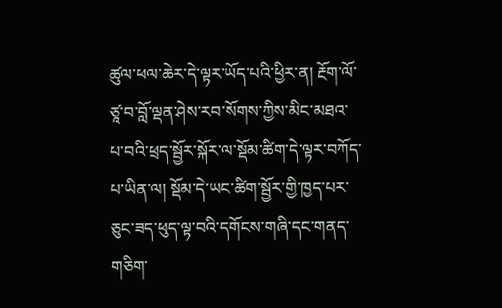ཚུལ་ཕལ་ཆེར་དེ་ལྟར་ཡོད་པའི་ཕྱིར་ན། རྔོག་ལོ་ཙཱ་བ་བློ་ལྡན་ཤེས་རབ་སོགས་ཀྱིས་མིང་མཐའ་པ་བའི་ཕྲད་སྦྱོར་སྐོར་ལ་སྡོམ་ཚིག་དེ་ལྟར་བཀོད་པ་ཡིན་ལ། སྡོམ་དེ་ཡང་ཚིག་སྦྱོར་གྱི་ཁྱད་པར་ཅུང་ཟད་ཕུད་ལྟ་བའི་དགོངས་གཞི་དང་གནད་གཅིག་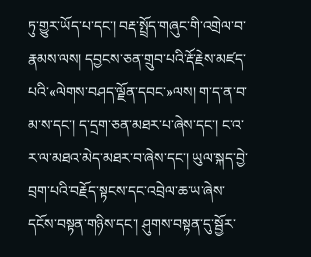ཏུ་གྱུར་ཡོད་པ་དང་། བརྡ་སྤྲོད་གཞུང་གི་འགྲེལ་བ་རྣམས་ལས། དབྱངས་ཅན་གྲུབ་པའི་རྡོ་རྗེས་མཛད་པའི་«ལེགས་བཤད་ལྗོན་དབང་»ལས། ག་ད་ན་བ་མ་ས་དང་། ད་དྲག་ཅན་མཐར་པ་ཞེས་དང་། ང་འ་ར་ལ་མཐའ་མེད་མཐར་བ་ཞེས་དང་། ཡུལ་སྐད་བྱེ་བྲག་པའི་བརྗོད་སྟངས་དང་འབྲེལ་ཆ་ཡ་ཞེས་དངོས་བསྟན་གཉིས་དང་། ཤུགས་བསྟན་དུ་སྦྱོར་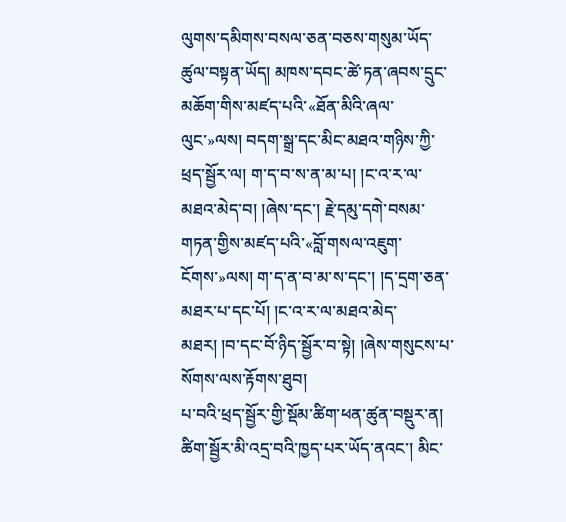ལུགས་དམིགས་བསལ་ཅན་བཅས་གསུམ་ཡོད་ཚུལ་བསྟན་ཡོད། མཁས་དབང་ཚེ་ཏན་ཞབས་དྲུང་མཆོག་གིས་མཛད་པའི་«ཐོན་མིའི་ཞལ་ལུང་»ལས། བདག་སྒྲ་དང་མིང་མཐའ་གཉིས་ཀྱི་ཕྲད་སྦྱོར་ལ། ག་ད་བ་ས་ན་མ་པ། །ང་འ་ར་ལ་མཐའ་མེད་བ། །ཞེས་དང་། རྗེ་དམུ་དགེ་བསམ་གཏན་གྱིས་མཛད་པའི་«བློ་གསལ་འཇུག་ངོགས་»ལས། ག་ད་ན་བ་མ་ས་དང་། །ད་དྲག་ཅན་མཐར་པ་དང་པོ། །ང་འ་ར་ལ་མཐའ་མེད་མཐར། །བ་དང་བོ་ཉིད་སྦྱོར་བ་སྟེ། །ཞེས་གསུངས་པ་སོགས་ལས་རྟོགས་ཐུབ།
པ་བའི་ཕྲད་སྦྱོར་གྱི་སྡོམ་ཚིག་ཕན་ཚུན་བསྡུར་ན། ཚིག་སྦྱོར་མི་འདྲ་བའི་ཁྱད་པར་ཡོད་ནའང་། མིང་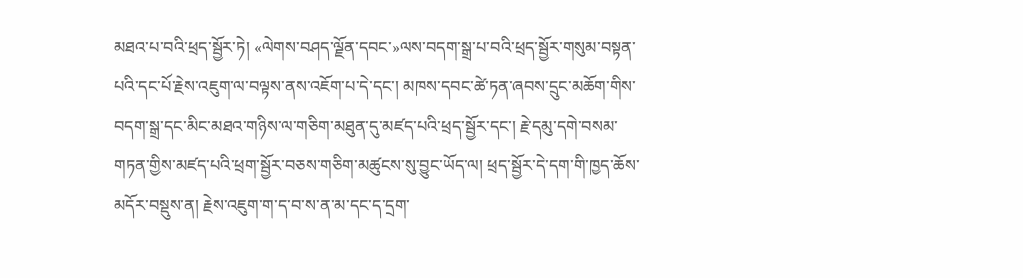མཐའ་པ་བའི་ཕྲད་སྦྱོར་ཏེ། «ལེགས་བཤད་ལྗོན་དབང་»ལས་བདག་སྒྲ་པ་བའི་ཕྲད་སྦྱོར་གསུམ་བསྟན་པའི་དང་པོ་རྗེས་འཇུག་ལ་བལྟས་ནས་འཇོག་པ་དེ་དང་། མཁས་དབང་ཚེ་ཏན་ཞབས་དྲུང་མཆོག་གིས་བདག་སྒྲ་དང་མིང་མཐའ་གཉིས་ལ་གཅིག་མཐུན་དུ་མཛད་པའི་ཕྲད་སྦྱོར་དང་། རྗེ་དམུ་དགེ་བསམ་གཏན་གྱིས་མཛད་པའི་ཕྲག་སྦྱོར་བཅས་གཅིག་མཚུངས་སུ་བྱུང་ཡོད་ལ། ཕྲད་སྦྱོར་དེ་དག་གི་ཁྱད་ཆོས་མདོར་བསྡུས་ན། རྗེས་འཇུག་ག་ད་བ་ས་ན་མ་དང་ད་དྲག་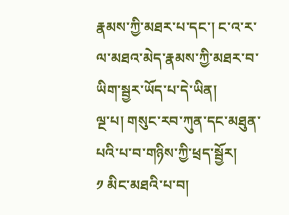རྣམས་ཀྱི་མཐར་པ་དང་། ང་འ་ར་ལ་མཐའ་མེད་རྣམས་ཀྱི་མཐར་བ་ཡིག་སྦྱར་ཡོད་པ་དེ་ཡིན།
ལྔ་པ། གསུང་རབ་ཀུན་དང་མཐུན་པའི་པ་བ་གཉིས་ཀྱི་ཕྲད་སྦྱོར།
༡ མིང་མཐའི་པ་བ།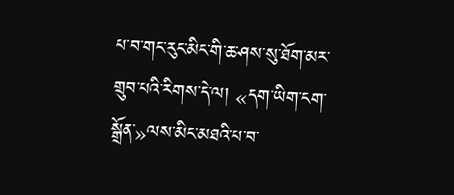པ་བ་གང་རུང་མིང་གི་ཆ་ཤས་སུ་ཐོག་མར་གྲུབ་པའི་རིགས་དེ་ལ། «དག་ཡིག་ངག་སྒྲོན་»ལས་མིང་མཐའི་པ་བ་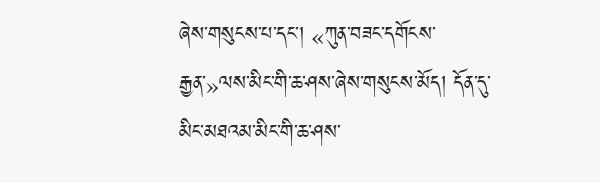ཞེས་གསུངས་པ་དང་། «ཀུན་བཟང་དགོངས་རྒྱན་»ལས་མིང་གི་ཆ་ཤས་ཞེས་གསུངས་མོད། དོན་དུ་མིང་མཐའམ་མིང་གི་ཆ་ཤས་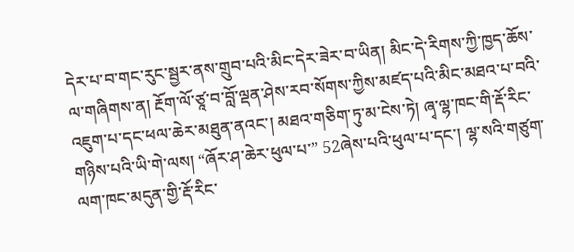དེར་པ་བ་གང་རུང་སྦྱར་ནས་གྲུབ་པའི་མིང་དེར་ཟེར་བ་ཡིན། མིང་དེ་རིགས་ཀྱི་ཁྱད་ཆོས་ལ་གཞིགས་ན། རྔོག་ལོ་ཙཱ་བ་བློ་ལྡན་ཤེས་རབ་སོགས་ཀྱིས་མཛད་པའི་མིང་མཐའ་པ་བའི་འཇུག་པ་དང་ཕལ་ཆེར་མཐུན་ནའང་། མཐའ་གཅིག་ཏུ་མ་ངེས་ཏེ། ཞྭ་ལྷ་ཁང་གི་རྡོ་རིང་གཉིས་པའི་ཡི་གེ་ལས། “ཞོར་ཤ་ཆེར་ཕུལ་པ་” 52ཞེས་པའི་ཕུལ་པ་དང་། ལྷ་སའི་གཙུག་ལག་ཁང་མདུན་གྱི་རྡོ་རིང་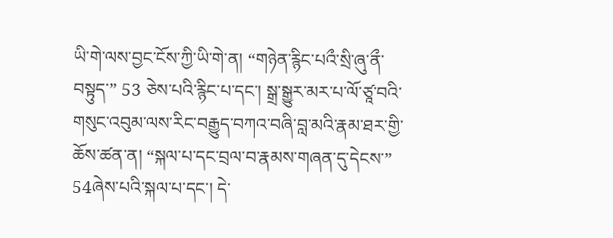ཡི་གེ་ལས་བྱང་ངོས་ཀྱི་ཡི་གེ་ན། “གཉེན་རྙིང་པའྀ་སྲི་ཞུ་ནྀ་བསྟུད་” 53 ཅེས་པའི་རྙིང་པ་དང་། སྒྲ་སྒྱུར་མར་པ་ལོ་ཙཱ་བའི་གསུང་འབུམ་ལས་རིང་བརྒྱུད་བཀའ་བཞི་བླ་མའི་རྣམ་ཐར་གྱི་ཆོས་ཚན་ན། “སྐལ་པ་དང་བྲལ་བ་རྣམས་གཞན་དུ་དེངས་” 54ཞེས་པའི་སྐལ་པ་དང་། དེ་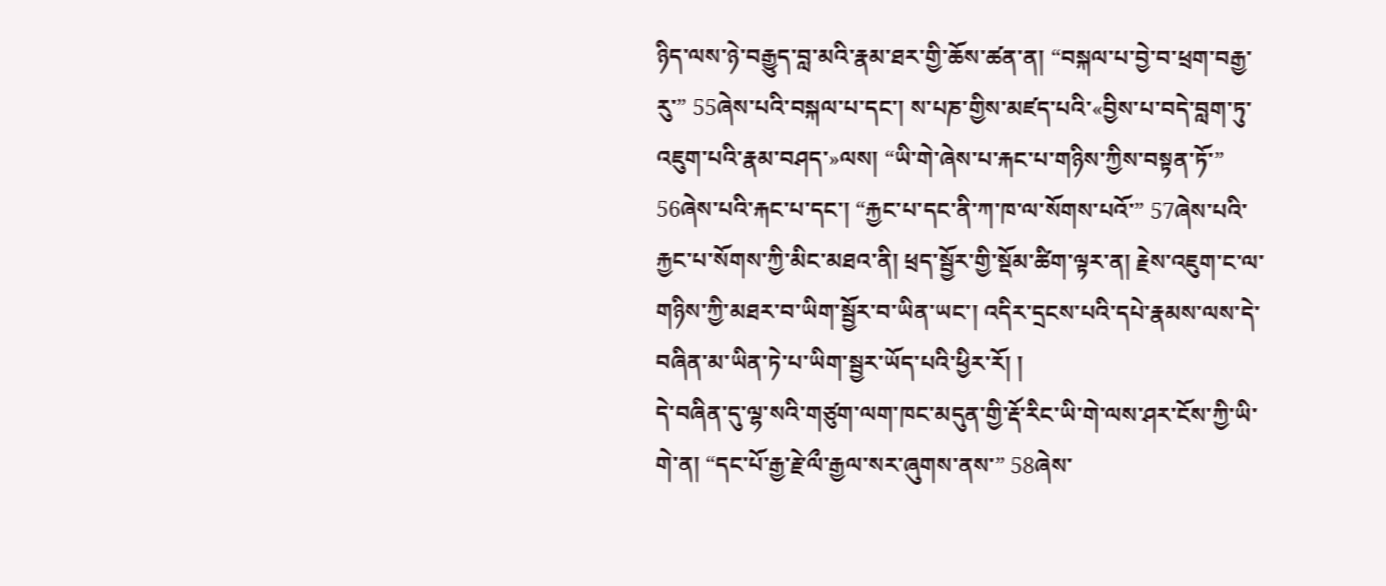ཉིད་ལས་ཉེ་བརྒྱུད་བླ་མའི་རྣམ་ཐར་གྱི་ཆོས་ཚན་ན། “བསྐལ་པ་བྱེ་བ་ཕྲག་བརྒྱ་རུ་” 55ཞེས་པའི་བསྐལ་པ་དང་། ས་པཎ་གྱིས་མཛད་པའི་«བྱིས་པ་བདེ་བླག་ཏུ་འཇུག་པའི་རྣམ་བཤད་»ལས། “ཡི་གེ་ཞེས་པ་རྐང་པ་གཉིས་ཀྱིས་བསྟན་ཏོ་” 56ཞེས་པའི་རྐང་པ་དང་། “རྐྱང་པ་དང་ནི་ཀ་ཁ་ལ་སོགས་པའོ་” 57ཞེས་པའི་རྐྱང་པ་སོགས་ཀྱི་མིང་མཐའ་ནི། ཕྲད་སྦྱོར་གྱི་སྡོམ་ཚིག་ལྟར་ན། རྗེས་འཇུག་ང་ལ་གཉིས་ཀྱི་མཐར་བ་ཡིག་སྦྱོར་བ་ཡིན་ཡང་། འདིར་དྲངས་པའི་དཔེ་རྣམས་ལས་དེ་བཞིན་མ་ཡིན་ཏེ་པ་ཡིག་སྦྱར་ཡོད་པའི་ཕྱིར་རོ། །
དེ་བཞིན་དུ་ལྷ་སའི་གཙུག་ལག་ཁང་མདུན་གྱི་རྡོ་རིང་ཡི་གེ་ལས་ཤར་ངོས་ཀྱི་ཡི་གེ་ན། “དང་པོ་རྒྱ་རྗེ་ལྀ་རྒྱལ་སར་ཞུགས་ནས་” 58ཞེས་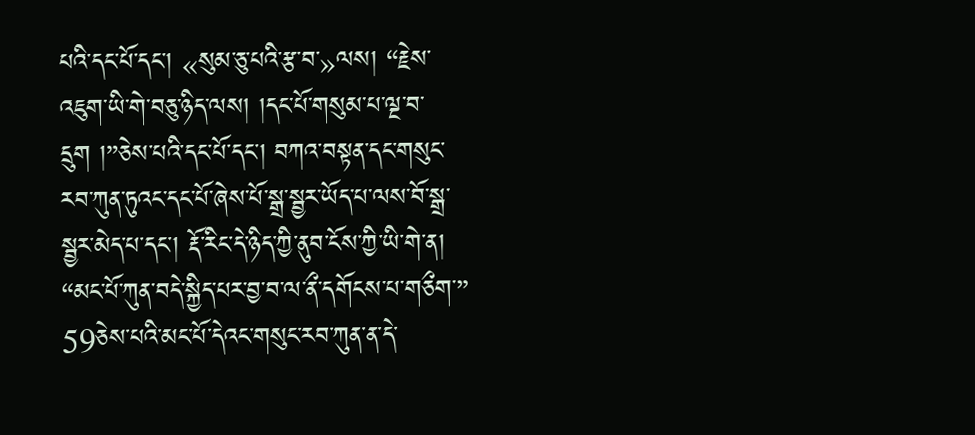པའི་དང་པོ་དང་། «སུམ་ཅུ་པའི་རྩ་བ་»ལས། “རྗེས་འཇུག་ཡི་གེ་བཅུ་ཉིད་ལས། །དང་པོ་གསུམ་པ་ལྔ་བ་དྲུག །”ཅེས་པའི་དང་པོ་དང་། བཀའ་བསྟན་དང་གསུང་རབ་ཀུན་ཏུའང་དང་པོ་ཞེས་པོ་སྒྲ་སྦྱར་ཡོད་པ་ལས་བོ་སྒྲ་སྦྱར་མེད་པ་དང་། རྡོ་རིང་དེ་ཉིད་ཀྱི་ནུབ་ངོས་ཀྱི་ཡི་གེ་ན། “མང་པོ་ཀུན་བདེ་སྐྱིད་པར་བྱ་བ་ལ་ནྀ་དགོངས་པ་གཅྀག་” 59ཅེས་པའི་མང་པོ་དེའང་གསུང་རབ་ཀུན་ན་དེ་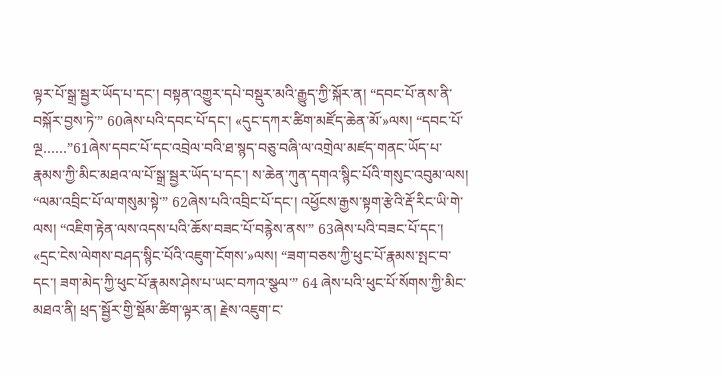ལྟར་པོ་སྒྲ་སྦྱར་ཡོད་པ་དང་། བསྟན་འགྱུར་དཔེ་བསྡུར་མའི་རྒྱུད་ཀྱི་སྐོར་ན། “དབང་པོ་ནས་ནི་བསྐོར་བྱས་ཏེ་” 60ཞེས་པའི་དབང་པོ་དང་། «དུང་དཀར་ཚིག་མཛོད་ཆེན་མོ་»ལས། “དབང་པོ་ལྔ……”61ཞེས་དབང་པོ་དང་འབྲེལ་བའི་ཐ་སྙད་བཅུ་བཞི་ལ་འགྲེལ་མཛད་གནང་ཡོད་པ་རྣམས་ཀྱི་མིང་མཐའ་ལ་པོ་སྒྲ་སྦྱར་ཡོད་པ་དང་། ས་ཆེན་ཀུན་དགའ་སྙིང་པོའི་གསུང་འབུམ་ལས། “ལམ་འབྲིང་པོ་ལ་གསུམ་སྟེ་” 62ཞེས་པའི་འབྲིང་པོ་དང་། འཕྱོངས་རྒྱས་སྟག་རྩེའི་རྡོ་རིང་ཡི་གེ་ལས། “འཇིག་རྟེན་ལས་འདས་པའི་ཆོས་བཟང་པོ་བརྙེས་ནས་” 63ཞེས་པའི་བཟང་པོ་དང་། «དྲང་ངེས་ལེགས་བཤད་སྙིང་པོའི་འཇུག་ངོགས་»ལས། “ཟག་བཅས་ཀྱི་ཕུང་པོ་རྣམས་སྤང་བ་དང་། ཟག་མེད་ཀྱི་ཕུང་པོ་རྣམས་ཤེས་པ་ཡང་བཀའ་སྩལ་” 64 ཞེས་པའི་ཕུང་པོ་སོགས་ཀྱི་མིང་མཐའ་ནི། ཕྲད་སྦྱོར་གྱི་སྡོམ་ཚིག་ལྟར་ན། རྗེས་འཇུག་ང་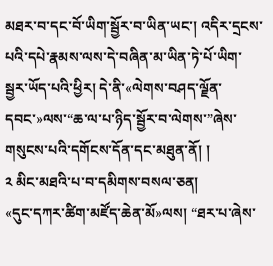མཐར་བ་དང་བོ་ཡིག་སྦྱོར་བ་ཡིན་ཡང་། འདིར་དྲངས་པའི་དཔེ་རྣམས་ལས་དེ་བཞིན་མ་ཡིན་ཏེ་པོ་ཡིག་སྦྱར་ཡོད་པའི་ཕྱིར། དེ་ནི་«ལེགས་བཤད་ལྗོན་དབང་»ལས་“ཆ་ལ་པ་ཉིད་སྦྱོར་བ་ལེགས་”ཞེས་གསུངས་པའི་དགོངས་དོན་དང་མཐུན་ནོ། །
༢ མིང་མཐའི་པ་བ་དམིགས་བསལ་ཅན།
«དུང་དཀར་ཚིག་མཛོད་ཆེན་མོ»ལས། “ཐར་པ་ཞེས་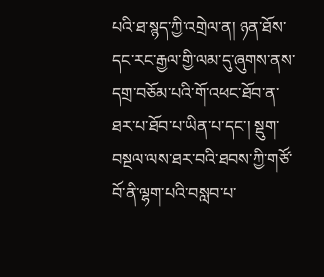པའི་ཐ་སྙད་ཀྱི་འགྲེལ་ན། ཉན་ཐོས་དང་རང་རྒྱལ་གྱི་ལམ་དུ་ཞུགས་ནས་དགྲ་བཅོམ་པའི་གོ་འཕང་ཐོབ་ན་ཐར་པ་ཐོབ་པ་ཡིན་པ་དང་། སྡུག་བསྔལ་ལས་ཐར་བའི་ཐབས་ཀྱི་གཙོ་བོ་ནི་ལྷག་པའི་བསླབ་པ་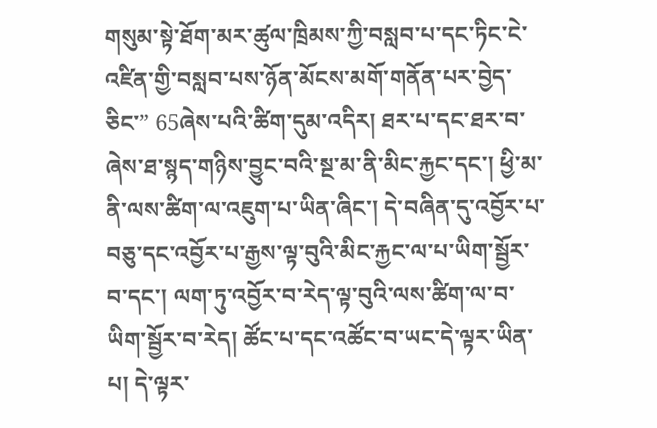གསུམ་སྟེ་ཐོག་མར་ཚུལ་ཁྲིམས་ཀྱི་བསླབ་པ་དང་ཏིང་ངེ་འཛིན་གྱི་བསླབ་པས་ཉོན་མོངས་མགོ་གནོན་པར་བྱེད་ཅིང་” 65ཞེས་པའི་ཚིག་དུམ་འདིར། ཐར་པ་དང་ཐར་བ་ཞེས་ཐ་སྙད་གཉིས་བྱུང་བའི་སྔ་མ་ནི་མིང་རྐྱང་དང་། ཕྱི་མ་ནི་ལས་ཚིག་ལ་འཇུག་པ་ཡིན་ཞིང་། དེ་བཞིན་དུ་འབྱོར་པ་བཅུ་དང་འབྱོར་པ་རྒྱས་ལྟ་བུའི་མིང་རྐྱང་ལ་པ་ཡིག་སྦྱོར་བ་དང་། ལག་ཏུ་འབྱོར་བ་རེད་ལྟ་བུའི་ལས་ཚིག་ལ་བ་ཡིག་སྦྱོར་བ་རེད། ཚོང་པ་དང་འཚོང་བ་ཡང་དེ་ལྟར་ཡིན་པ། དེ་ལྟར་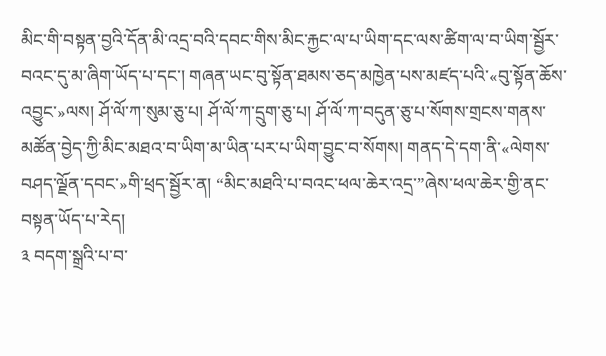མིང་གི་བསྟན་བྱའི་དོན་མི་འདྲ་བའི་དབང་གིས་མིང་རྐྱང་ལ་པ་ཡིག་དང་ལས་ཚིག་ལ་བ་ཡིག་སྦྱོར་བའང་དུ་མ་ཞིག་ཡོད་པ་དང་། གཞན་ཡང་བུ་སྟོན་ཐམས་ཅད་མཁྱེན་པས་མཛད་པའི་«བུ་སྟོན་ཆོས་འབྱུང་»ལས། ཤོ་ལོ་ཀ་སུམ་ཅུ་པ། ཤོ་ལོ་ཀ་དྲུག་ཅུ་པ། ཤོ་ལོ་ཀ་བདུན་ཅུ་པ་སོགས་གྲངས་གནས་མཚོན་བྱེད་ཀྱི་མིང་མཐའ་བ་ཡིག་མ་ཡིན་པར་པ་ཡིག་བྱུང་བ་སོགས། གནད་དེ་དག་ནི་«ལེགས་བཤད་ལྗོན་དབང་»གི་ཕྲད་སྦྱོར་ན། “མིང་མཐའི་པ་བའང་ཕལ་ཆེར་འདྲ་”ཞེས་ཕལ་ཆེར་གྱི་ནང་བསྟན་ཡོད་པ་རེད།
༣ བདག་སྒྲའི་པ་བ་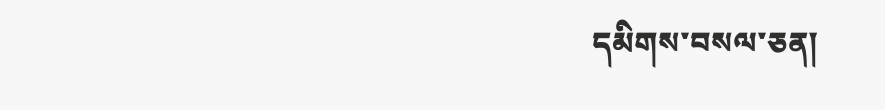དམིགས་བསལ་ཅན།